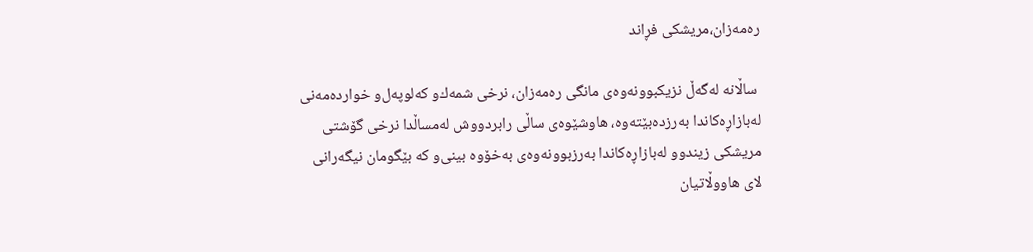رەمەزان،مریشكی فڕاند

 ساڵانه‌ له‌گه‌ڵ نزیكبوونه‌وه‌ی مانگی ره‌مه‌زان، نرخی‌ شمه‌ك‌و كه‌لوپه‌ل‌و خوارده‌مه‌نی له‌بازاڕه‌كاندا به‌رزده‌بێته‌وه‌، هاوشێوه‌ی ساڵی رابردووش له‌مساڵدا نرخی‌ گۆشتی‌ مریشكی‌ زیندوو له‌بازاڕه‌كاندا به‌رزبوونه‌وه‌ی‌ به‌خۆوه‌ بینی‌‌و كه‌ بێگومان نیگه‌رانی‌ لای‌ هاووڵاتیان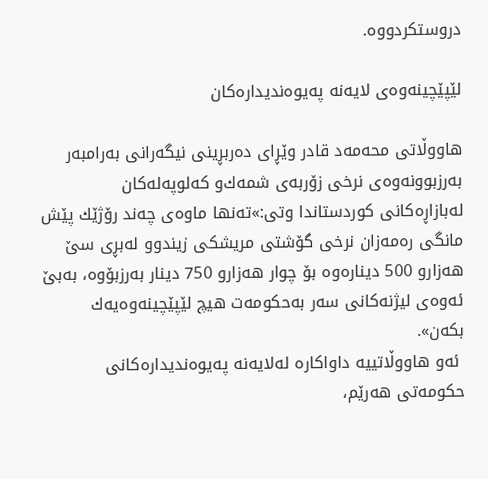دروستكردووه‌.

لێپێچینه‌وه‌ی لایه‌نه‌ په‌یوه‌ندیداره‌كان

هاووڵاتی محه‌مه‌د قادر وێڕای ده‌ربڕینی نیگه‌رانی به‌رامبه‌ر به‌رزبوونه‌وه‌ی نرخی زۆربه‌ی شمه‌ك‌و كه‌لوپه‌له‌كان له‌بازاڕه‌كانی كوردستاندا وتی:»ته‌نها ماوه‌ی چه‌ند رۆژێك پێش مانگی ره‌مه‌زان نرخی گۆشتی مریشكی زیندوو له‌بڕی سێ هه‌زارو 500 دیناره‌وه‌ بۆ چوار هه‌زارو 750 دینار به‌رزبۆوه‌، به‌بێ ئه‌وه‌ی لیژنه‌كانی سه‌ر به‌حكومه‌ت هیچ لێپێچینه‌وه‌یه‌ك بكه‌ن».
 ئه‌و هاووڵاتییه‌ داواكاره‌ له‌لایه‌نه‌ په‌یوه‌ندیداره‌كانی حكومه‌تی هه‌رێم،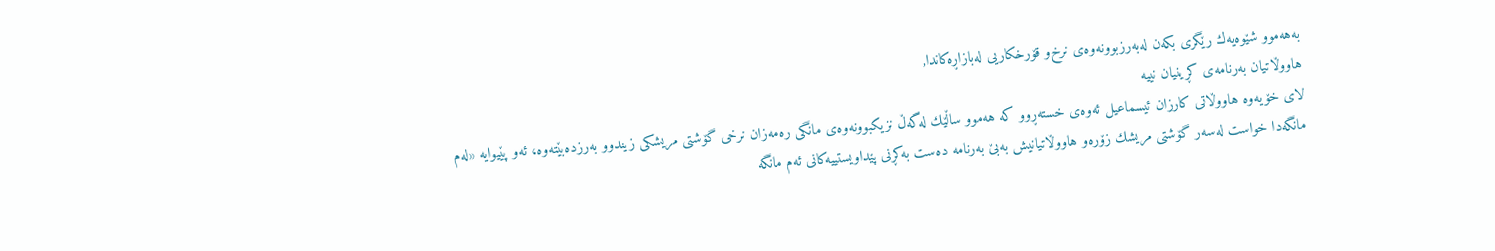به‌هه‌موو شێوه‌یه‌ك رێگری بكه‌ن له‌به‌رزبوونه‌وه‌ی نرخ‌و قۆرخكاریی له‌بازاڕه‌كاندا,
هاووڵاتیان به‌رنامه‌ی كڕینیان نییه‌
لای خۆیه‌وه‌ هاووڵاتی كارزان ئیسماعیل ئه‌وه‌ی خسته‌ڕوو كه‌ هه‌موو ساڵێك له‌گه‌ڵ نزیكبوونه‌وه‌ی مانگی ره‌مه‌زان نرخی گۆشتی مریشكی زیندوو به‌رزده‌بێته‌وه‌، ئه‌و پێیوایه‌ «له‌م مانگه‌دا خواست له‌سه‌ر گۆشتی مریشك زۆره‌‌و هاووڵاتیانیش به‌بێ به‌رنامه‌ ده‌ست به‌كڕنی پێداویستییه‌كانی ئه‌م مانگه‌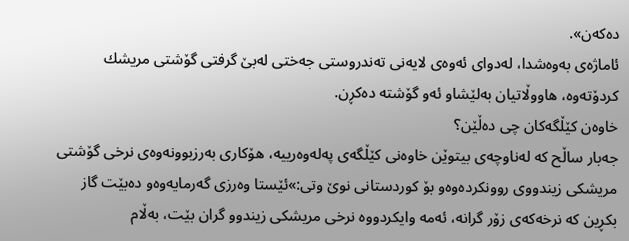ده‌كه‌ن».
ئاماژه‌ی به‌وه‌شدا، له‌دوای ئه‌وه‌ی لایه‌نی ته‌ندروستی جه‌ختی له‌بێ گرفتی گۆشتی مریشك كردۆته‌وه‌، هاووڵاتیان به‌لێشاو ئه‌و گۆشته‌ ده‌كڕن.
خاوه‌ن كێڵگه‌كان چی ده‌ڵێن؟
جه‌بار ساڵح كه‌ له‌ناوچه‌ی بیتوێن خاوه‌نی‌ كێڵگه‌ی‌ په‌له‌وه‌رییه‌، هۆكاری به‌رزبوونه‌وه‌ی نرخی گۆشتی مریشكی زیندووی روونكرده‌وه‌و بۆ كوردستانی‌ نوێ وتی‌:»ئێستا وه‌رزی‌ گه‌رمایه‌وه‌‌و ده‌بێت گاز بكڕین كه‌ نرخه‌كه‌ی‌ زۆر گرانه‌، ئه‌مه‌ وایكردووه‌ نرخی‌ مریشكی زیندوو گران بێت، به‌ڵام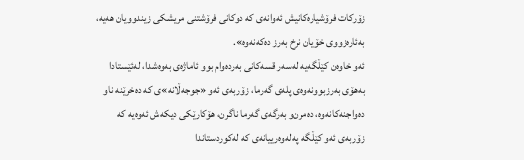زۆركات فرۆشیاره‌كانیش ئه‌وانه‌ی كه‌ دوكانی فرۆشتنی مریشكی زیندوویان هه‌یه‌، به‌ئاره‌زووی خۆیان نرخ به‌رز ده‌كه‌نه‌وه‌».
ئه‌و خاوه‌ن كێڵگه‌یه‌ له‌سه‌ر قسه‌كانی به‌رده‌وام بوو ئاماژه‌ی به‌وه‌شدا، له‌ئێستادا به‌هۆی به‌رزبوونه‌وه‌ی پله‌ی گه‌رما، زۆربه‌ی ئه‌و «جوجه‌ڵانه‌»ی كه‌ ده‌خرێنه‌ ناو ده‌واجنه‌كانه‌وه‌، ده‌مرن‌و به‌رگه‌ی گه‌رما ناگرن، هۆكارێكی دیكه‌ش ئه‌وه‌یه‌ كه‌ زۆربه‌ی ئه‌و كێڵگه‌ په‌له‌وه‌رییانه‌ی كه‌ له‌كوردستاندا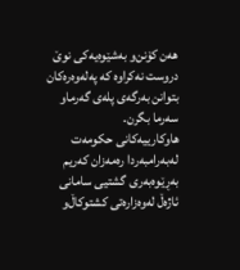هه‌ن كۆنن‌و به‌شێوه‌یه‌كی نوێ دروست نه‌كراوه‌ كه‌ په‌له‌وه‌ره‌كان بتوانن به‌رگه‌ی پله‌ی گه‌رما‌و سه‌رما بگرن.
هاوكارییه‌كانی حكومه‌ت
له‌به‌رامبه‌ردا ره‌مه‌زان كه‌ریم به‌ڕێوه‌به‌ری‌ گشتیی سامانی‌ ئاژه‌ڵ له‌وه‌زاره‌تی‌ كشتوكاڵ‌و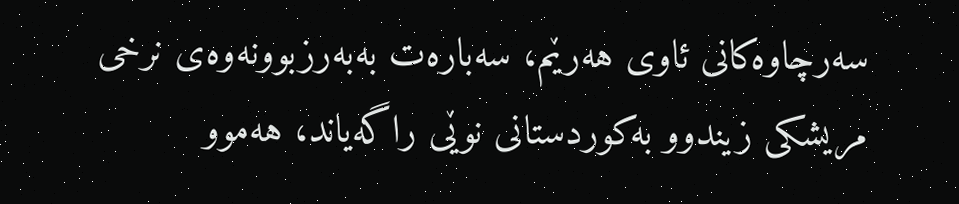سه‌رچاوه‌كانی‌ ئاوی‌ هه‌رێم، سه‌باره‌ت به‌به‌رزبوونه‌وه‌ی نرخی مریشكی زیندوو به‌كوردستانی‌ نوێی‌ راگه‌یاند، هه‌موو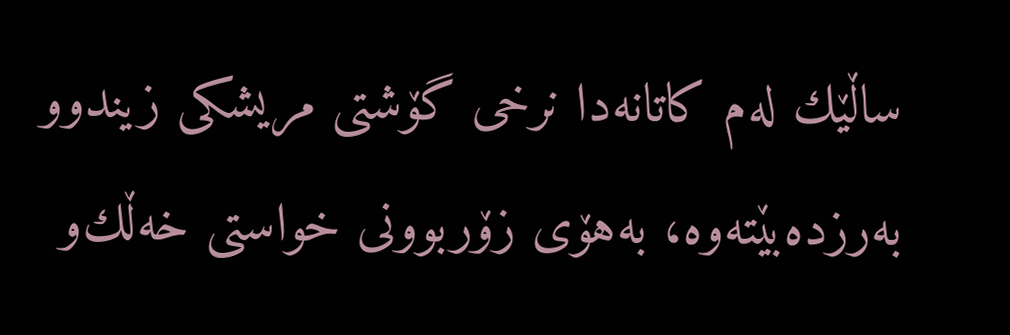ساڵێك له‌م كاتانه‌دا نرخی‌ گۆشتی‌ مریشكی‌ زیندوو به‌رزده‌بێته‌وه‌، به‌هۆی‌ زۆربوونی خواستی خه‌ڵك‌و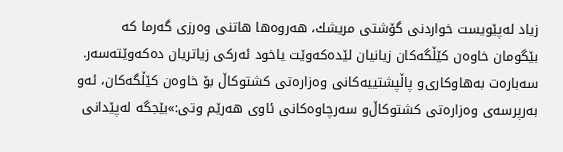زیاد له‌پێویست خواردنی گۆشتی مریشك، هه‌روه‌ها هاتنی وه‌رزی گه‌رما كه‌ بێگومان خاوه‌ن كێڵگه‌كان زیانیان لێده‌كه‌وێت یاخود ئه‌ركی زیاتریان ده‌كه‌وێته‌سه‌ر.
سه‌باره‌ت به‌هاوكاری‌و پاڵپشتییه‌كانی وه‌زاره‌تی كشتوكاڵ بۆ خاوه‌ن كێڵگه‌كان، ئه‌و به‌رپرسه‌ی وه‌زاره‌تی كشتوكاڵ‌و سه‌رچاوه‌كانی ئاوی هه‌رێم وتی:»بێجگه‌ له‌پێدانی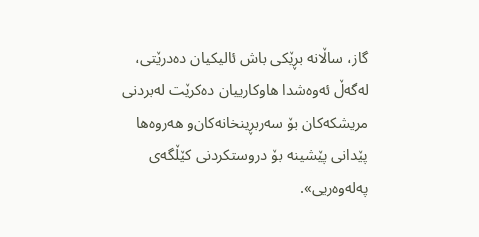گاز، ساڵانه‌ بڕێكی باش ئالیكیان ده‌درێتی، له‌گه‌ڵ ئه‌وه‌شدا هاوكارییان ده‌كرێت له‌بردنی مریشكه‌كان بۆ سه‌ربڕینخانه‌كان‌و هه‌روه‌ها پێدانی پێشینه‌ بۆ دروستكردنی كێڵگه‌ی په‌له‌وه‌ریی».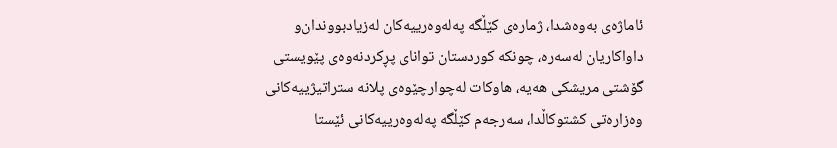ئاماژه‌ی به‌وه‌شدا، ژماره‌ی كێڵگه‌ په‌له‌وه‌رییه‌كان له‌زیادبووندان‌و داواكاریان له‌سه‌ره‌، چونكه‌ كوردستان توانای‌ پڕكردنه‌وه‌ی پێویستی گۆشتی‌ مریشكی‌ هه‌یه‌، هاوكات له‌چوارچێوه‌ی پلانه‌ ستراتیژییه‌كانی وه‌زاره‌تی كشتوكاڵدا، سه‌رجه‌م كێڵگه‌ په‌له‌وه‌رییه‌كانی ئێستا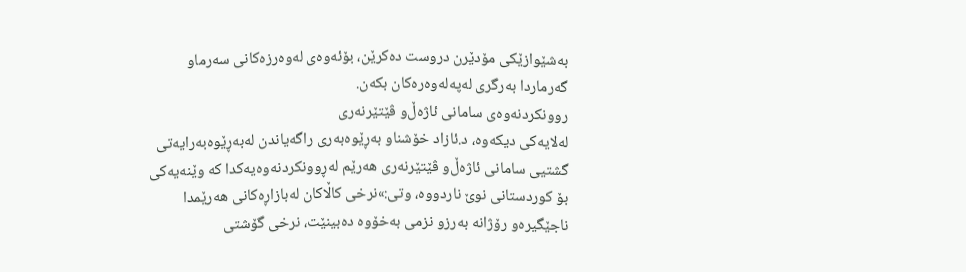به‌شێوازێكی‌ مۆدێرن دروست ده‌كرێن، بۆئه‌وه‌ی‌ له‌وه‌رزه‌كانی‌ سه‌رماو گه‌رماردا به‌رگری له‌په‌له‌وه‌ره‌كان بكه‌ن.
روونكردنه‌وه‌ی سامانی ئاژه‌ڵ‌و ڤێتێرنه‌ری
له‌لایه‌كی دیكه‌وه‌، د.ئازاد خۆشناو به‌ڕێوه‌به‌ری راگه‌یاندن له‌به‌ڕێوه‌به‌رایه‌تی‌ گشتیی‌ سامانی ئاژه‌ڵ‌و ڤێتێرنه‌ری هه‌رێم له‌ڕوونكردنه‌وه‌یه‌كدا كه‌ وێنه‌یه‌كی بۆ كوردستانی نوێ ناردووه‌، وتی‌:»نرخی كاڵاكان له‌بازاڕه‌كانی هه‌رێمدا ناجێگیره‌و رۆژانه‌ به‌رزو نزمی به‌خۆوه‌ ده‌بینێت، نرخی گۆشتی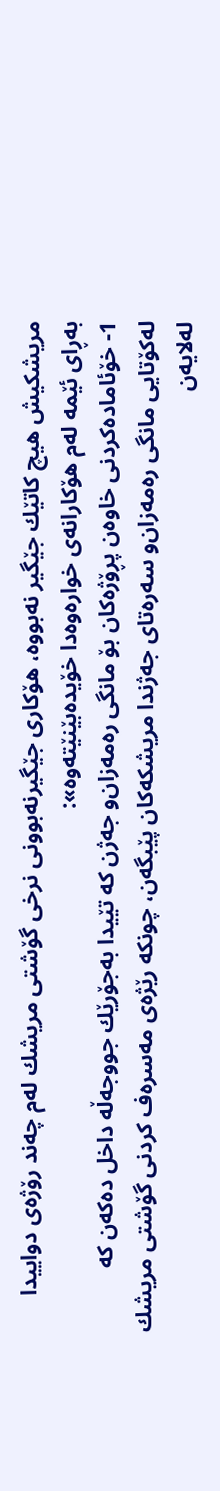مریشكیش هیچ كاتێك جێگیر نه‌بووه‌، هۆكاری جێگیرنه‌بوونی نرخی گۆشتی مریشك له‌م چه‌ند رۆژه‌ی دواییدا به‌ڕای ئێمه‌ له‌م هۆكارانه‌ی خواره‌وه‌دا خۆیده‌بێنێته‌وه‌»:
1- خۆئاماده‌كردنی خاوه‌ن پڕۆژه‌كان بۆ مانگی ره‌مه‌زان‌و جه‌ژن كه‌ تێیدا به‌جۆرێك جووجه‌ڵه‌ داخل ده‌كه‌ن كه‌ له‌كۆتایی مانگی ره‌مه‌زان‌و سه‌ره‌تای جه‌ژندا مریشكه‌كان پێبگه‌ن، چونكه‌ رێژه‌ی مه‌سره‌ف كردنی گۆشتی مریشك له‌لایه‌ن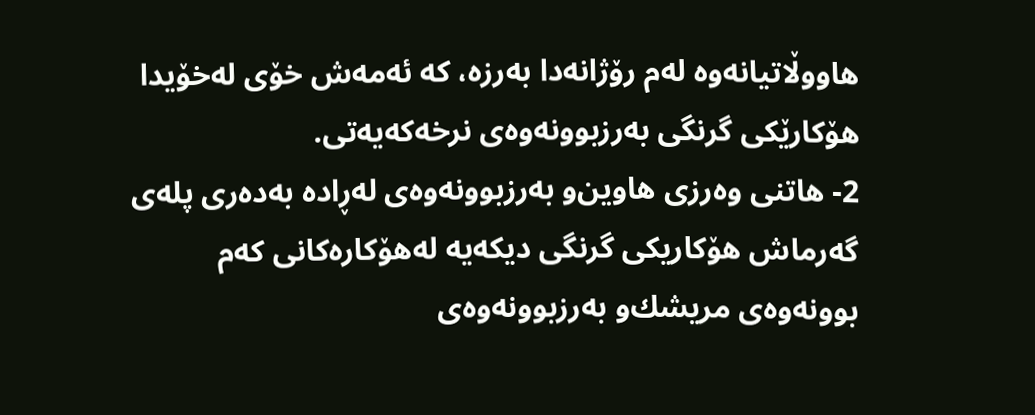هاووڵاتیانه‌وه‌ له‌م رۆژانه‌دا به‌رزه‌، كه‌ ئه‌مه‌ش خۆی له‌خۆیدا هۆكارێكی گرنگی به‌رزبوونه‌وه‌ی نرخه‌كه‌یه‌تی.
2- هاتنی وه‌رزی هاوین‌و به‌رزبوونه‌وه‌ی له‌ڕاده‌ به‌ده‌ری پله‌ی گه‌رماش هۆكاریكی گرنگی دیكه‌یه‌ له‌هۆكاره‌كانی كه‌م بوونه‌وه‌ی مریشك‌و به‌رزبوونه‌وه‌ی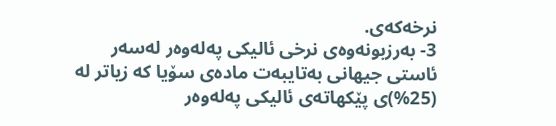نرخه‌كه‌ی.
3- به‌رزبونه‌وه‌ی‌ نرخی‌ ئالیكی‌ په‌له‌وه‌ر له‌سه‌ر ئاستی جیهانی به‌تایبه‌ت ماده‌ی سۆیا كه‌ زیاتر له‌ (25%)ی‌ پێكهاته‌ی‌ ئالیكی په‌له‌وه‌ر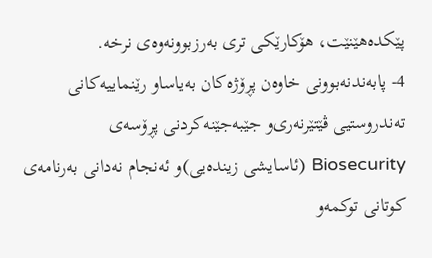پێكده‌هێنێت، هۆكارێكی تری به‌رزبوونه‌وه‌ی نرخه‌.
4- پابه‌ندنه‌بوونی خاوه‌ن پڕۆژه‌كان به‌یاساو رێنماییه‌كانی ته‌ندروستیی ڤێتێرنه‌ری‌و جێبه‌جێنه‌كردنی پڕۆسه‌ی  Biosecurity (ئاسایشی زینده‌یی)و ئه‌نجام نه‌دانی به‌رنامه‌ی‌ كوتانی‌ توكمه‌و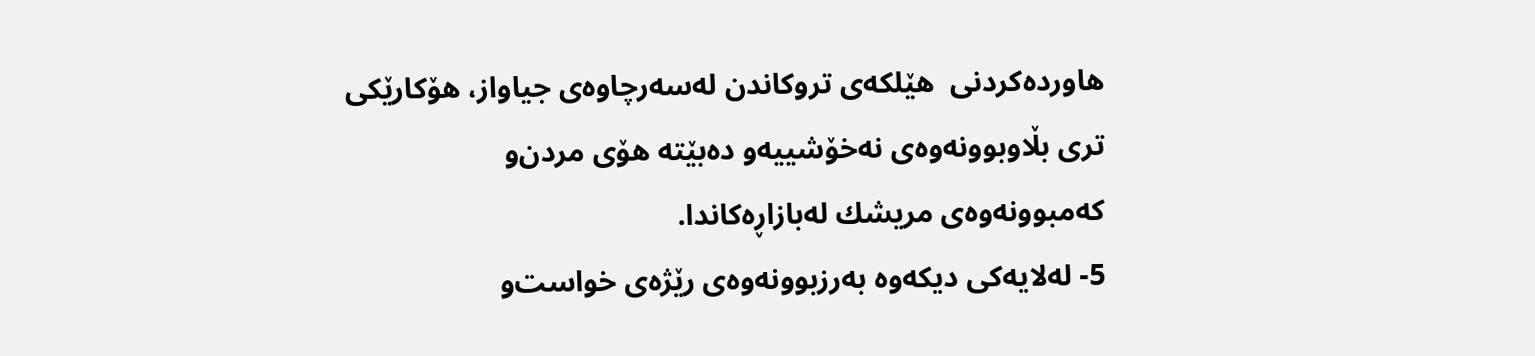هاورده‌كردنی  هێلكه‌ی تروكاندن له‌سه‌رچاوه‌ی‌ جیاواز، هۆكارێكی تری بڵاوبوونه‌وه‌ی نه‌خۆشییه‌و ده‌بێته‌ هۆی مردن‌و كه‌مبوونه‌وه‌ی مریشك له‌بازاڕه‌كاندا.
5- له‌لایه‌كی دیكه‌وه‌ به‌رزبوونه‌وه‌ی‌ رێژه‌ی‌ خواست‌و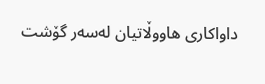داواكاری هاووڵاتیان له‌سه‌ر گۆشت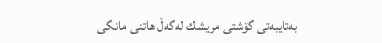به‌تایبه‌تی گۆشتی مریشك له‌گه‌ڵ هاتنی مانگی‌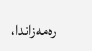ره‌مه‌زاندا،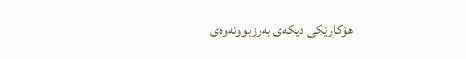هۆكارێكی دیكه‌ی به‌رزبوونه‌وه‌ی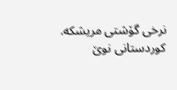نرخی گۆشتی مریشكه‌.
كوردستانی نوێ‌